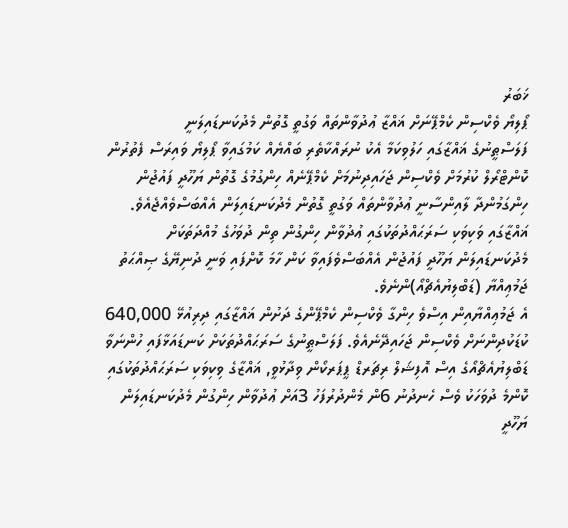ޚަބަރު
ޕޯލިޔޯ ވެކްސިން ކެމްޕޭނަށް ޣައްޒާ ޢުދުވާންތައް ވަގުތީ ގޮތުން މެދުކަނޑައިލަނީ
ފަލަސްޠީނުގެ ޣައްޒާގައި ހަލުވިކަމާ އެކު ނުރައްކާތެރި ބައްޔެއް ކަމުގައިވާ ޕޯލިޔޯ ވައިރަސް ފެތުރުން ކޮންޓްރޯލް ކުރުމަށް ވެކްސިން ޖަހައިދިނުމަށް ކެމްޕޭނެއް ހިންގުމުގެ ގޮތުން ޔަހޫދީ ފައުޖުން ހިންގަމުންދާ ލާއިންސާނީ ޢުދުވާންތައް ވަގުތީ ގޮތުން މެދުކަނޑައިލަން އެއްބަސްވެއްޖެއެވެ. ޣައްޒާގައި ވަކިވަކި ސަރަޙައްދުތަކުގައި ޢުދުވާން ހިންގުން ތިން ދުވަހުގެ މުއްދަތަކަށް މެދުކަނޑައިލަން ޔަހޫދީ ފައުޖުން އެއްބަސްވެފައިވާ ކަން ހާމަ ކޮށްފައި ވަނީ ދުނިޔޭގެ ޞިއްޙަތު ޖަމުޢިއްޔާ (ޑަބްލިޔުއެޗްއޯ)ންނެވެ.
އެ ޖަމުޢިއްޔާއިން އިސްވެ ހިންގާ ވެކްސިން ކެމްޕޭންގެ ދަށުން ޣައްޒާގައި ދިރިއުޅޭ 640,000 ކުޑަކުދިންނަށް ވެކްސިން ޖަހައިދޭނެއެވެ. ފަލަސްޠީނުގެ ސަރަޙައްދުތަކަށް ކަނޑައަޅާފައި ހުންނަވާ ޑަބްލިޔުއެޗްއޯގެ އިސް އޮފިޝަލް ރިޗަރޑް ޕީޕަރކޯން ވިދާޅުވީ, ޣައްޒާގެ ވިކިވަކި ސަރަޙައްދުތަކުގައި ކޮންމެ ދުވަހަކު ވެސް ހެނދުނު 6ން މެންދުރުފަހު 3އަށް ޢުދުވާން ހިންގުން މެދުކަނޑައިލަން ޔަހޫދީ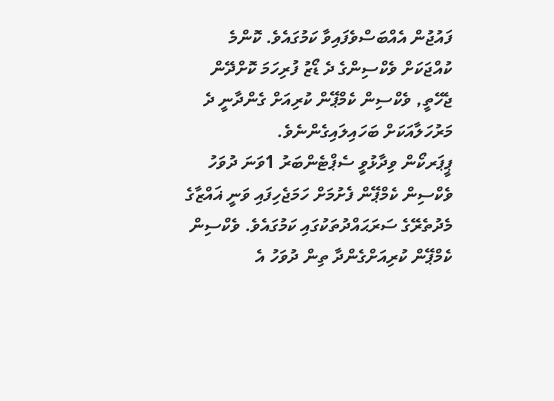ފައުޖުން އެއްބަސްވެފައިވާ ކަމުގައެވެ. ކޮންމެ ކުއްޖަކަށް ވެކްސިންގެ ދެ ޑޯޒު ފުރިހަމަ ކޮށްދޭން ޖެހޭތީ, ވެކްސިން ކެމްޕޭން ކުރިއަށް ގެންދާނީ ދެ މަރުހަލާއަކަށް ބަހައިލައިގެންނެވެ.
ޕީޕަރކޯން ވިދާޅުވީ ސެޕްޓެންބަރު 1ވަނަ ދުވަހު ވެކްސިން ކެމްޕޭން ފެށުމަށް ހަމަޖެހިފައި ވަނީ ޣައްޒާގެ މެދުތެރޭގެ ސަރަޙައްދުތަކުގައި ކަމުގައެވެ. ވެކްސިން ކެމްޕޭން ކުރިއަށްގެންދާ ތިން ދުވަހު އެ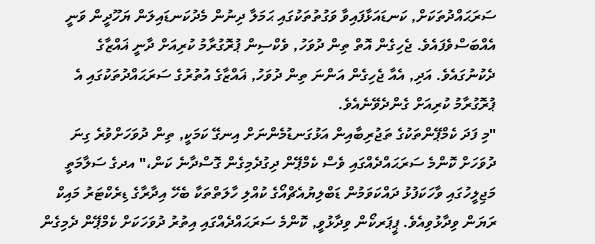ސަރަޙައްދުތަކަށް, ކަނޑައަޅާފައިވާ ވަގުތުތަކުގައި ޙަމަލާ ދިނުން މެދުކަނޑައިލަން ޔަހޫދީން ވަނީ އެއްބަސްވެފައެވެ. ޖެހިގެން އޮތް ތިން ދުވަހު, ވެކްސިން ޕުރޮގުރާމު ކުރިއަށް ދާނީ ޣައްޒާގެ ދެކުނުގައެވެ. އަދި, އެއާ ޖެހިގެން އަންނަ ތިން ދުވަހު, ޣައްޒާގެ އުތުރުގެ ސަރަޙައްދުތަކުގައި އެ ޕުރޮގުރާމު ކުރިއަށް ގެންދެވޭނެއެވެ.
"މި ފަދަ ކެމްޕޭންތަކުގެ ތަޖުރިބާއިން އަޅުގަނޑުމެންނަށް އިނގޭ ކަމަކީ, ތިން ދުވަހަށްވުރެ ގިނަ ދުވަހަށް ކޮންމެ ސަރަޙައްދެއްގައި ވެސް ކެމްޕޭން ދިގުދެމިގެން ގޮސްދާނެ ކަން،" އދގެ ސަލާމަތީ މަޖިލީހުގައި ވާހަކަފުޅު ދައްކަވަމުން ޑަބްލިޔުއެޗްއޯގެ ކުއްލި ހާލަތްތަކާ ބެހޭ އިދާރާގެ ޑިރެކްޓަރު މައިކް ރަޔަން ވިދާޅުވިއެވެ. ޕީޕަރކޯން ވިދާޅުވީ, ކޮންމެ ސަރަޙައްދެއްގައި އިތުރު ދުވަހަކަށް ކެމްޕޭން ދެމިގެން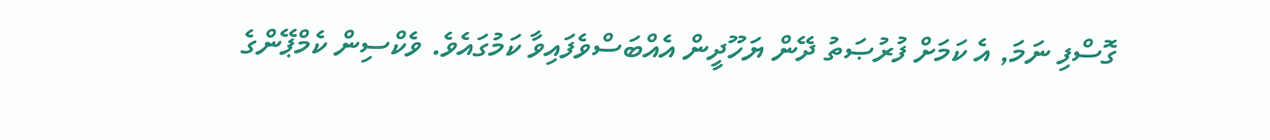ގޮސްފި ނަމަ, އެ ކަމަށް ފުރުޞަތު ދޭން ޔަހޫދީން އެއްބަސްވެފައިވާ ކަމުގައެވެ. ވެކްސިން ކެމްޕޭންގެ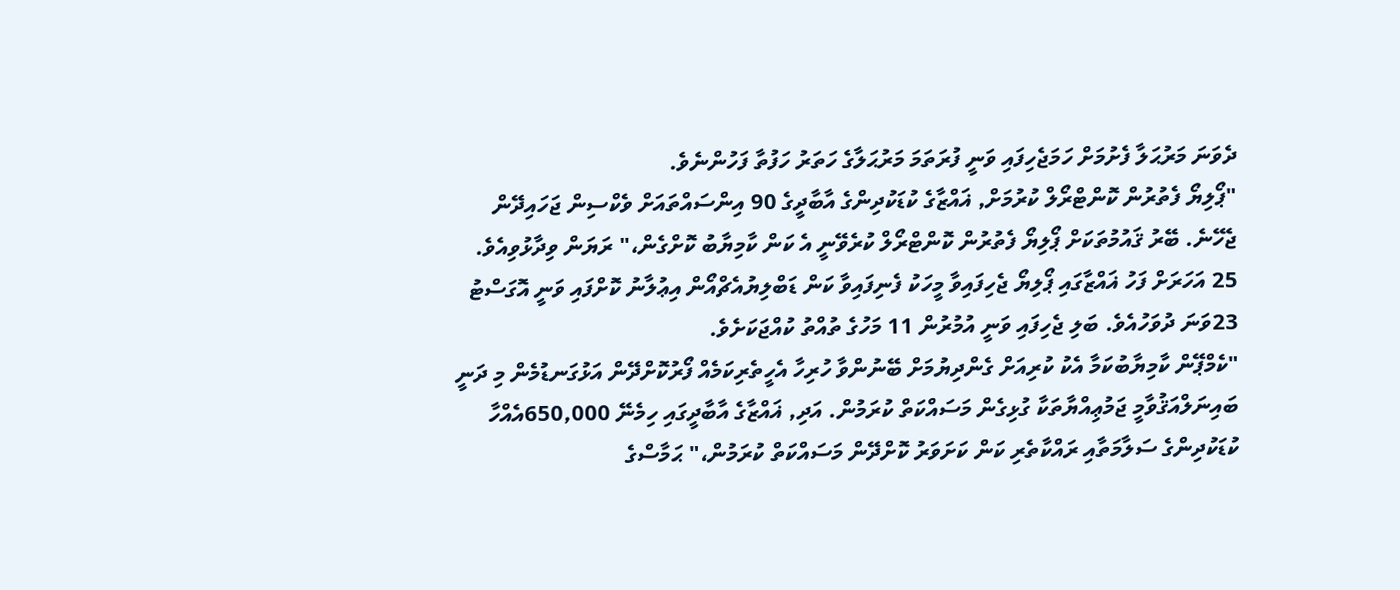ދެވަނަ މަރުޙަލާ ފެށުމަށް ހަމަޖެހިފައި ވަނީ ފުރަތަމަ މަރުޙަލާގެ ހަތަރު ހަފުތާ ފަހުންނެވެ.
"ޕޯލިޔޯ ފެތުރުން ކޮންޓްރޯލް ކުރުމަށް, ޣައްޒާގެ ކުޑަކުދިންގެ އާބާދީގެ 90 އިންސައްތައަށް ވެކްސިން ޖަހައިދޭން ޖެހޭނެ. ބޭރު ޤައުމުތަކަށް ޕޯލިޔޯ ފެތުރުން ކޮންޓްރޯލް ކުރެވޭނީ އެ ކަން ކާމިޔާބު ކޮށްގެން،" ރަޔަން ވިދާޅުވިއެވެ. 25 އަހަރަށް ފަހު ޣައްޒާގައި ޕޯލިޔޯ ޖެހިފައިވާ މީހަކު ފެނިފައިވާ ކަން ޑަބްލިޔުއެޗްއޯން އިޢުލާނު ކޮށްފައި ވަނީ އޮގަސްޓު 23ވަނަ ދުވަހުއެވެ. ބަލި ޖެހިފައި ވަނީ އުމުރުން 11 މަހުގެ ތުއްތު ކުއްޖަކަށެވެ.
"ކެމްޕޭން ކާމިޔާބުކަމާ އެކު ކުރިއަށް ގެންދިޔުމަށް ބޭނުންވާ ހުރިހާ އެހީތެރިކަމެއް ފޯރުކޮށްދޭން އަޅުގަނޑުމެން މި ދަނީ ބައިނަލްއަޤުވާމީ ޖަމުޢިއްޔާތަކާ ގުޅިގެން މަސައްކަތް ކުރަމުން. އަދި, ޣައްޒާގެ އާބާދީގައި ހިމެނޭ 650,000އެއްހާ ކުޑަކުދިންގެ ސަލާމަތާއި ރައްކާތެރި ކަން ކަށަވަރު ކޮށްދޭން މަސައްކަތް ކުރަމުން،" ޙަމާސްގެ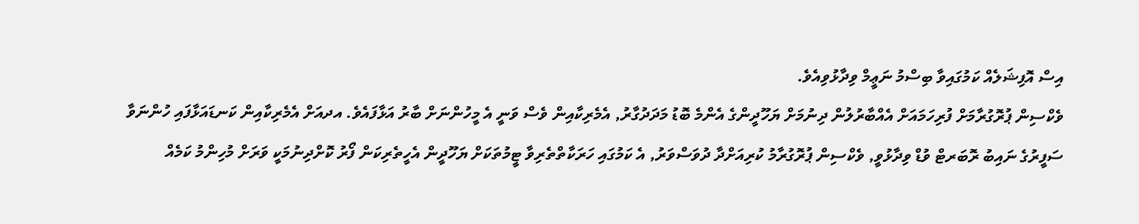އިސް އޮފިޝަލެއް ކަމުގައިވާ ބިސްމު ނަޢީމް ވިދާޅުވިއެވެ.
ވެކްސިން ޕުރޮގުރާމަށް ފުރިހަމައަށް އެއްބާރުލުން ދިނުމަށް ޔަހޫދީންގެ އެންމެ ބޮޑު މަދަދުގާރު, އެމެރިކާއިން ވެސް ވަނީ އެ މީހުންނަށް ބާރު އަޅާފައެވެ. އދއަށް އެމެރިކާއިން ކަނޑައަޅާފައި ހުންނަވާ ސަފީރުގެ ނައިބު ރޮބަރޓް ވުޑް ވިދާޅުވީ, ވެކްސިން ޕުރޮގުރާމު ކުރިއަށްދާ ދުވަސްވަރު, އެ ކަމުގައި ހަރަކާތްތެރިވާ ޓީމުތަކަށް ޔަހޫދީން އެހީތެރިކަން ފޯރު ކޮށްދިނުމަކީ ވަރަށް މުހިންމު ކަމެއް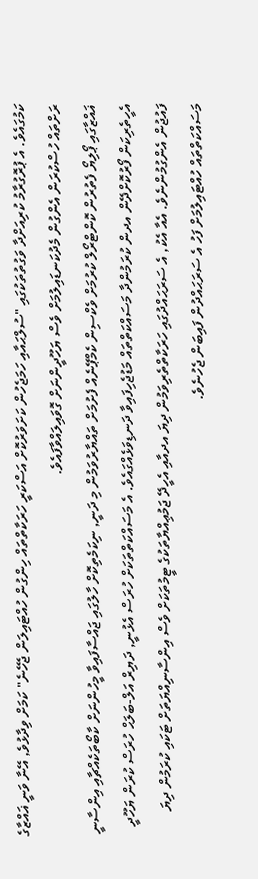ކަމުގައެވެ. އެ ޕުރޮގުރާމު ކުރިއަށްދާ ވަގުތުތަކުގައި "ސުލްޙައާއި ހަމަޖެހުން ކަށަވަރުކޮށް އަސްކަރީ ހަރަކާތްތައް ހިންގުން ހުއްޓައިލަން ޖެހޭނެ" ކަމަށް ވިދާޅުވެ, އޭނާ ވަނީ ޣައްޒާގެ ރަށްތައް ހުސްކުރަން އެންގުން މެދުކަނޑައިލުމަށް ވެސް ޔަހޫދީންނަށް ގޮވައިލައްވާފައެވެ.
ޣައްޒާގައި ޕޯލިޔޯ ފެތުރުން ކޮންޓްރޯލް ކުރުމަށް ވެކްސިން ކެމްޕޭނެއް ފެށުމަށް ތައްޔާރުވަމުން މި ދަނީ, ނިކަމެތިކޮށް ހާލުގައި ޖައްސާފައިވާ މީހުންނަށް ކާބޯތަކެއްޗާއި އިންސާނީ އެހީތެރިކަން ފޯރުކޮށްދޭން އދން ކުރަމުންދާ މަސައްކަތްތައް މަޑުޖެހިފައިވާ ދަނޑިވަޅެއްގައެވެ. އެ މަސައްކަތްތަކަށް ހުރަސް އެޅުނީ, ދަޔިރް އަލް-ބަލަޙް ހުރަސް ކުރަން ޔަހޫދީ ފައުޖުން އެންގުމުންނެވެ. އެއާ އެކު, އެ ސަރަޙައްދުގައި ހަރަކާތްތެރިވަމުން ދިޔަ އދއާއި އެހީދޭ ޖަމުޢިއްޔާތަކުގެ ޓީމުތަކަށް ވެސް އިންސާނިއްޔަތަށް ޓަކައި ކުރަމުން ދިޔަ މަސައްކަތްތައް ހުއްޓައިލުމަށް ފަހު އެ ސަރަޙައްދުން ފައިބަން ޖެހުނެވެ.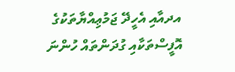އދއާއި އެހީދޭ ޖަމުޢިއްޔާތަކުގެ އޮފީސްތަކާއި ގުދަންތައް ހުންނަ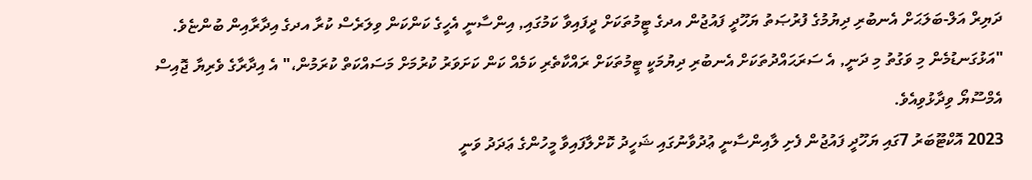ދަޔިރް އަލް-ބަލަޙަށް އެނބުރި ދިޔުމުގެ ފުރުޞަތު ޔަހޫދީ ފައުޖުން އދގެ ޓީމުތަކަށް ދީފައިވާ ކަމުގައި, އިންސާނީ އެހީގެ ކަންކަން ވިލަރެސް ކުރާ އދގެ އިދާރާއިން ބުންޏެވެ. "އަޅުގަނޑުމެން މި ވަގުތު މި ދަނީ, އެ ސަރަޙައްދުތަކަށް އެނބުރި ދިޔުމަކީ ޓީމުތަކަށް ރައްކާތެރި ކަމެއް ކަން ކަށަވަރު ކުރުމަށް މަސައްކަތް ކުރަމުން،" އެ އިދާރާގެ ވެރިޔާ ޖޮއިސް އެމްސޫޔޯ ވިދާޅުވިއެވެ.
2023 އޮކްޓޫބަރު 7ގައި ޔަހޫދީ ފައުޖުން ފެށި ލާއިންސާނީ ޢުދުވާނުގައި ޝަހީދު ކޮށްލާފައިވާ މީހުންގެ ޢަދަދު ވަނީ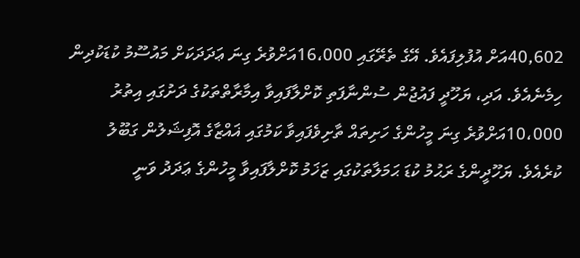40,602އަށް އުފުލިފައެވެ. އޭގެ ތެރޭގައި 16،000އަށްވުރެ ގިނަ ޢަދަދަކަށް މައުސޫމު ކުޑަކުދިން ހިމެނެއެވެ. އަދި، ޔަހޫދީ ފައުޖުން ސުންނާފަތި ކޮށްލާފައިވާ އިމާރާތްތަކުގެ ދަށުގައި އިތުރު 10،000އަށްވުރެ ގިނަ މީހުންގެ ހަށިތައް ތާށިވެފައިވާ ކަމުގައި ޣައްޒާގެ އޮފިޝަލުން ގަބޫލު ކުރެއެވެ. ޔަހޫދީންގެ ރަޙުމު ކުޑަ ޙަމަލާތަކުގައި ޒަޚަމު ކޮށްލާފައިވާ މީހުންގެ ޢަދަދު ވަނީ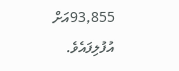93,855އަށް އުފުލިފައެވެ.